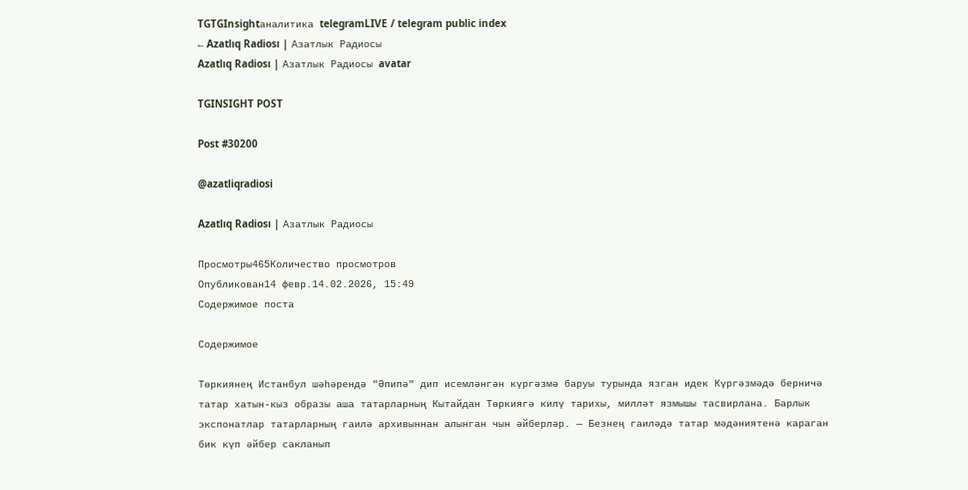TGTGInsightаналитика telegramLIVE / telegram public index
← Azatlıq Radiosı | Азатлык Радиосы
Azatlıq Radiosı | Азатлык Радиосы avatar

TGINSIGHT POST

Post #30200

@azatliqradiosi

Azatlıq Radiosı | Азатлык Радиосы

Просмотры465Количество просмотров
Опубликован14 февр.14.02.2026, 15:49
Содержимое поста

Содержимое

Төркиянең Истанбул шәһәрендә "Әпипә" дип исемләнгән күргәзмә баруы турында язган идек Күргәзмәдә берничә татар хатын-кыз образы аша татарларның Кытайдан Төркиягә килү тарихы, милләт язмышы тасвирлана. Барлык экспонатлар татарларның гаилә архивыннан алынган чын әйберләр. — Безнең гаиләдә татар мәдәниятенә караган бик күп әйбер сакланып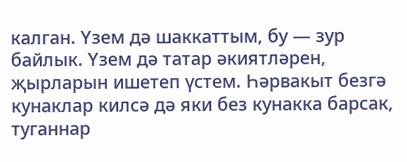калган. Үзем дә шаккаттым, бу — зур байлык. Үзем дә татар әкиятләрен, җырларын ишетеп үстем. Һәрвакыт безгә кунаклар килсә дә яки без кунакка барсак, туганнар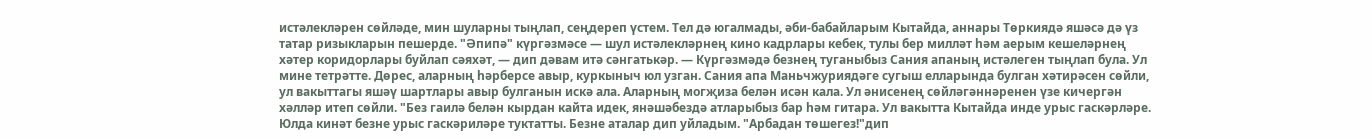истәлекләрен сөйләде, мин шуларны тыңлап, сеңдереп үстем. Тел дә югалмады, әби-бабайларым Кытайда, аннары Төркиядә яшәсә дә үз татар ризыкларын пешерде. "Әпипә" күргәзмәсе — шул истәлекләрнең кино кадрлары кебек, тулы бер милләт һәм аерым кешеләрнең хәтер коридорлары буйлап сәяхәт, — дип дәвам итә сәнгатькәр. — Күргәзмәдә безнең туганыбыз Сания апаның истәлеген тыңлап була. Ул мине тетрәтте. Дөрес, аларның һәрберсе авыр, куркыныч юл узган. Сания апа Маньчжуриядәге сугыш елларында булган хәтирәсен сөйли, ул вакыттагы яшәү шартлары авыр булганын искә ала. Аларның могҗиза белән исән кала. Ул әнисенең сөйләгәннәренен үзе кичергән хәлләр итеп сөйли. "Без гаилә белән кырдан кайта идек, янәшәбездә атларыбыз бар һәм гитара. Ул вакытта Кытайда инде урыс гаскәрләре. Юлда кинәт безне урыс гаскәриләре туктатты. Безне аталар дип уйладым. "Арбадан төшегез!"дип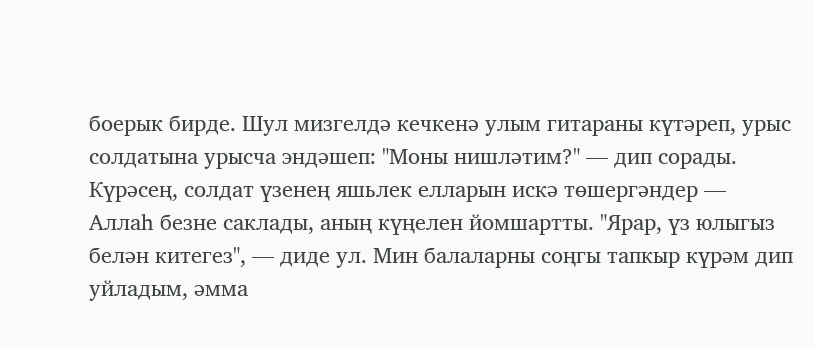боерык бирде. Шул мизгелдә кечкенә улым гитараны күтәреп, урыс солдатына урысча эндәшеп: "Моны нишләтим?" — дип сорады. Күрәсең, солдат үзенең яшьлек елларын искә төшергәндер — Аллаһ безне саклады, аның күңелен йомшартты. "Ярар, үз юлыгыз белән китегез", — диде ул. Мин балаларны соңгы тапкыр күрәм дип уйладым, әмма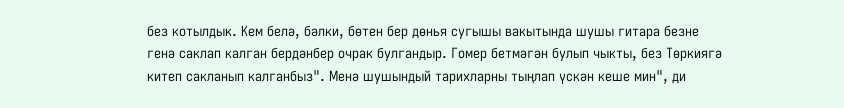без котылдык. Кем белә, бәлки, бөтен бер дөнья сугышы вакытында шушы гитара безне генә саклап калган бердәнбер очрак булгандыр. Гомер бетмәгән булып чыкты, без Төркиягә китеп сакланып калганбыз". Менә шушындый тарихларны тыңлап үскән кеше мин", ди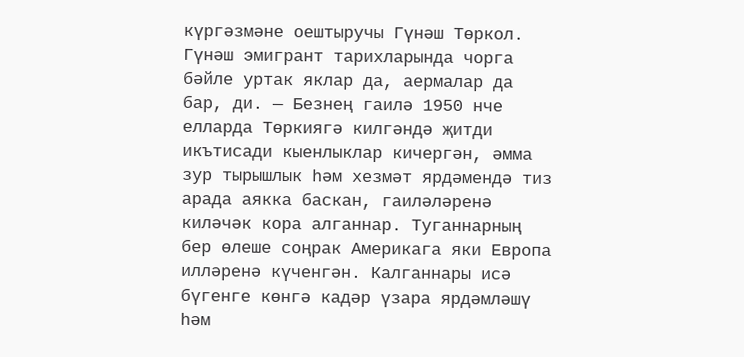күргәзмәне оештыручы Гүнәш Төркол. Гүнәш эмигрант тарихларында чорга бәйле уртак яклар да, аермалар да бар, ди. — Безнең гаилә 1950 нче елларда Төркиягә килгәндә җитди икътисади кыенлыклар кичергән, әмма зур тырышлык һәм хезмәт ярдәмендә тиз арада аякка баскан, гаиләләренә киләчәк кора алганнар. Туганнарның бер өлеше соңрак Америкага яки Европа илләренә күченгән. Калганнары исә бүгенге көнгә кадәр үзара ярдәмләшү һәм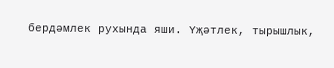бердәмлек рухында яши. Үҗәтлек, тырышлык,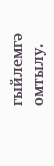гыйлемгә омтылу.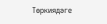Төркиядәге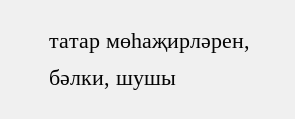татар мөһаҗирләрен, бәлки, шушы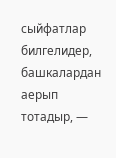сыйфатлар билгелидер, башкалардан аерып тотадыр, —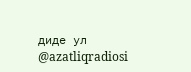диде ул @azatliqradiosi